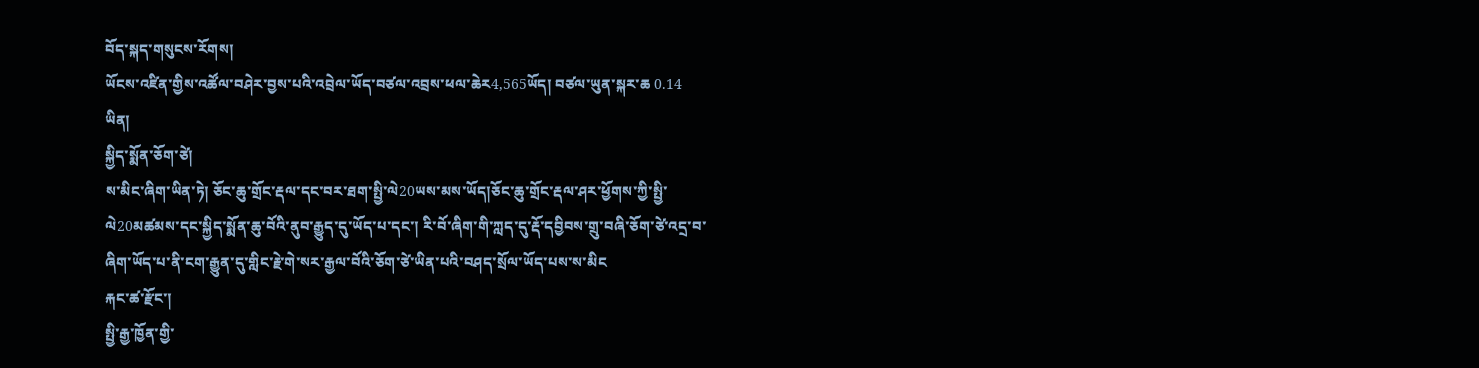བོད་སྐད་གསུངས་རོགས།
ཡོངས་འཛིན་གྱིས་འཚོལ་བཤེར་བྱས་པའི་འབྲེལ་ཡོད་བཙལ་འབྲས་ཕལ་ཆེར4,565ཡོད། བཙལ་ཡུན་སྐར་ཆ 0.14
ཡིན།
སྐྱིད་སྨོན་ཅོག་ཙེ།
ས་མིང་ཞིག་ཡིན་ཏེ། ཅོང་ཆུ་གྲོང་རྡལ་དང་བར་ཐག་སྤྱི་ལེ20ཡས་མས་ཡོད།ཅོང་ཆུ་གྲོང་རྡལ་ཤར་ཕྱོགས་ཀྱི་སྤྱི་ལེ20མཚམས་དང་སྐྱིད་སྨོན་ཆུ་བོའི་ནུབ་རྒྱུད་དུ་ཡོད་པ་དང་། རི་བོ་ཞིག་གི་ཀླད་དུ་རྡོ་དབྱིབས་གྲུ་བཞི་ཅོག་ཙེ་འདྲ་བ་ཞིག་ཡོད་པ་ནི་ངག་རྒྱུན་དུ་གླིང་རྗེ་གེ་སར་རྒྱལ་བོའི་ཅོག་ཙེ་ཡིན་པའི་བཤད་སྲོལ་ཡོད་པས་ས་མིང
རྐང་ཚ་རྫོང་།
སྤྱི་རྒྱ་ཁྱོན་གྱི་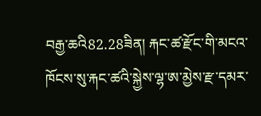བརྒྱ་ཆའི82.28ཟིན། རྐང་ཚ་རྫོང་གི་མངའ་ཁོངས་སུ་རྐང་ཚའི་སྐྱེས་ལྷ་ཨ་མྱེས་རྫ་དམར་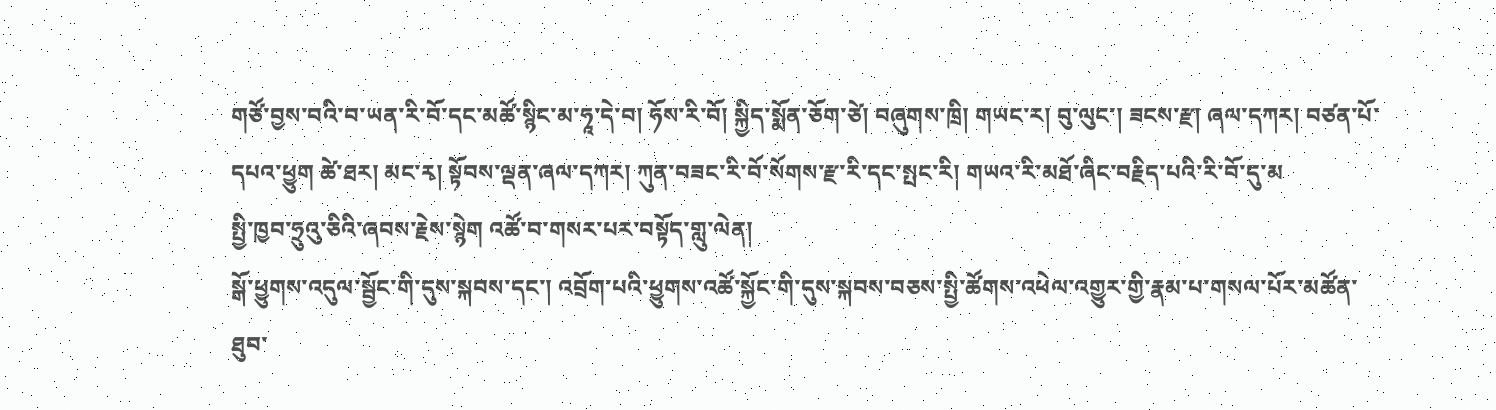གཙོ་བྱས་བའི་བ་ཡན་རི་བོ་དང་མཚོ་སྙིང་མ་ཧཱ་དེ་བ། ཧོས་རི་བོ། སྐྱིད་སྨོན་ཅོག་ཙེ། བཞུགས་ཁྲི། གཡང་ར། བུ་ལུང་། ཟངས་རྫ། ཞལ་དཀར། བཙན་པོ་དཔའ་ཕྱུག ཚེ་ཐར། མང་རྭ། སྟོབས་ལྡན་ཞལ་དཀར། ཀུན་བཟང་རི་བོ་སོགས་རྫ་རི་དང་སྤང་རི། གཡའ་རི་མཐོ་ཞིང་བརྗིད་པའི་རི་བོ་དུ་མ
སྤྱི་ཁྱབ་ཧྲུའུ་ཅིའི་ཞབས་རྗེས་སྙེག འཚོ་བ་གསར་པར་བསྟོད་གླུ་ལེན།
སྒོ་ཕྱུགས་འདུལ་སྦྱོང་གི་དུས་སྐབས་དང་། འབྲོག་པའི་ཕྱུགས་འཚོ་སྐྱོང་གི་དུས་སྐབས་བཅས་སྤྱི་ཚོགས་འཕེལ་འགྱུར་གྱི་རྣམ་པ་གསལ་པོར་མཚོན་ཐུབ་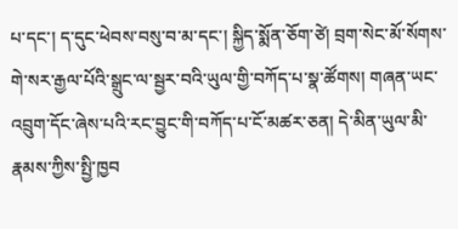པ་དང་། ད་དུང་ཕེབས་བསུ་བ་མ་དང་། སྐྱིད་སྨོན་ཅོག་ཙེ། བྲག་སེང་མོ་སོགས་གེ་སར་རྒྱལ་པོའི་སྒྲུང་ལ་སྦྱར་བའི་ཡུལ་གྱི་བཀོད་པ་སྣ་ཚོགས། གཞན་ཡང་འབྲུག་དོང་ཞེས་པའི་རང་བྱུང་གི་བཀོད་པ་ངོ་མཚར་ཅན། དེ་མིན་ཡུལ་མི་རྣམས་ཀྱིས་སྤྱི་ཁྱབ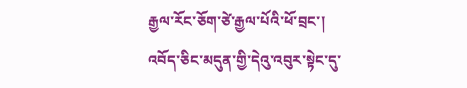རྒྱལ་རོང་ཅོག་ཙེ་རྒྱལ་པོའི་ཕོ་བྲང་།
འབོད་ཅིང་མདུན་གྱི་དེའུ་འབུར་སྟེང་དུ་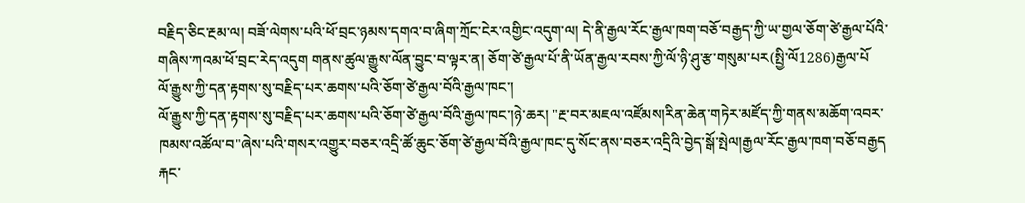བརྗིད་ཅིང་རྔམ་ལ། བཟོ་ལེགས་པའི་ཕོ་བྲང་ཉམས་དགའ་བ་ཞིག་ཀྲོང་ངེར་འགྱིང་འདུག་ལ། དེ་ནི་རྒྱལ་རོང་རྒྱལ་ཁག་བཅོ་བརྒྱད་ཀྱི་ཡ་གྱལ་ཅོག་ཙེ་རྒྱལ་པོའི་གཞིས་ཀའམ་ཕོ་བྲང་རེད་འདུག གནས་ཚུལ་རྒྱུས་ལོན་བྱུང་བ་ལྟར་ན། ཅོག་ཙེ་རྒྱལ་པོ་ནི་ཡོན་རྒྱལ་རབས་ཀྱི་ལོ་ཉི་ཤུ་རྩ་གསུམ་པར(སྤྱི་ལོ1286)རྒྱལ་པོ
ལོ་རྒྱུས་ཀྱི་དན་རྟགས་སུ་བརྗིད་པར་ཆགས་པའི་ཅོག་ཙེ་རྒྱལ་བོའི་རྒྱལ་ཁང་།
ལོ་རྒྱུས་ཀྱི་དན་རྟགས་སུ་བརྗིད་པར་ཆགས་པའི་ཅོག་ཙེ་རྒྱལ་བོའི་རྒྱལ་ཁང་།ཉེ་ཆར། "རྔ་བར་མཇལ་འཛོམས།རིན་ཆེན་གཏེར་མཛོད་ཀྱི་གནས་མཆོག་འབར་ཁམས་འཚོལ་བ"ཞེས་པའི་གསར་འགྱུར་བཅར་འདྲི་ཚོ་ཆུང་ཅོག་ཙེ་རྒྱལ་བོའི་རྒྱལ་ཁང་དུ་སོང་ནས་བཅར་འདྲིའི་བྱེད་སྒོ་སྤེལ།རྒྱལ་རོང་རྒྱལ་ཁག་བཅོ་བརྒྱད
རྐང་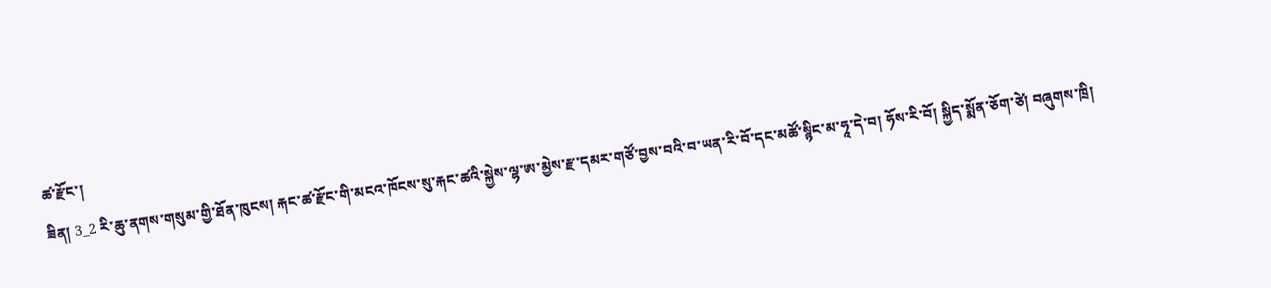ཚ་རྫོང་།
ཟིན། 3_2 རི་ཆུ་ནགས་གསུམ་གྱི་ཐོན་ཁུངས། རྐང་ཚ་རྫོང་གི་མངའ་ཁོངས་སུ་རྐང་ཚའི་སྐྱེས་ལྷ་ཨ་མྱེས་རྫ་དམར་གཙོ་བྱས་བའི་བ་ཡན་རི་བོ་དང་མཚོ་སྙིང་མ་ཧཱ་དེ་བ། ཧོས་རི་བོ། སྐྱིད་སྨོན་ཅོག་ཙེ། བཞུགས་ཁྲི།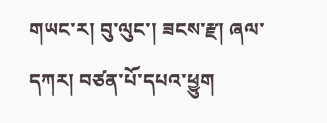གཡང་ར། བུ་ལུང་། ཟངས་རྫ། ཞལ་དཀར། བཙན་པོ་དཔའ་ཕྱུག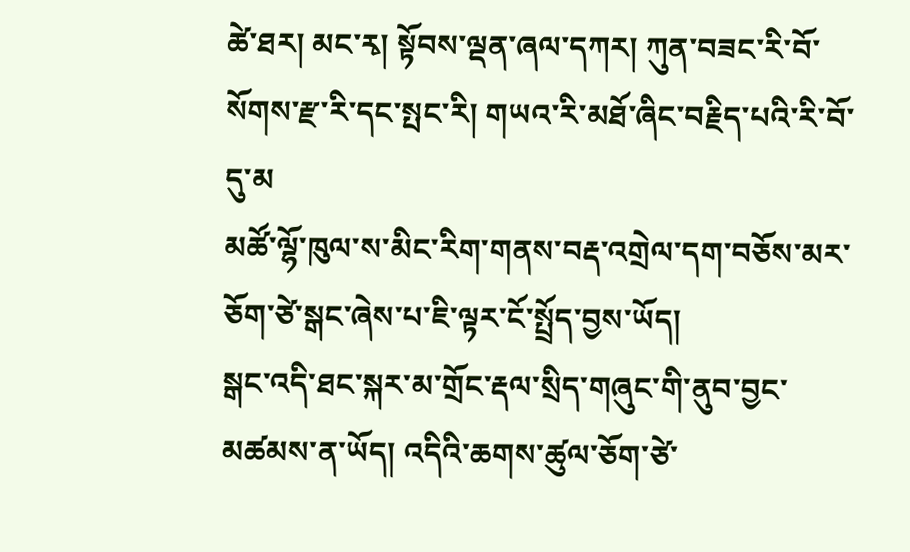ཚེ་ཐར། མང་རྭ། སྟོབས་ལྡན་ཞལ་དཀར། ཀུན་བཟང་རི་བོ་སོགས་རྫ་རི་དང་སྤང་རི། གཡའ་རི་མཐོ་ཞིང་བརྗིད་པའི་རི་བོ་དུ་མ
མཚོ་ལྷོ་ཁུལ་ས་མིང་རིག་གནས་བརྡ་འགྲེལ་དག་བཅོས་མར་ཅོག་ཙེ་སྒང་ཞེས་པ་ཇི་ལྟར་ངོ་སྤྲོད་བྱས་ཡོད།
སྒང་འདི་ཐང་སྐར་མ་གྲོང་རྡལ་སྲིད་གཞུང་གི་ནུབ་བྱང་མཚམས་ན་ཡོད། འདིའི་ཆགས་ཚུལ་ཅོག་ཙེ་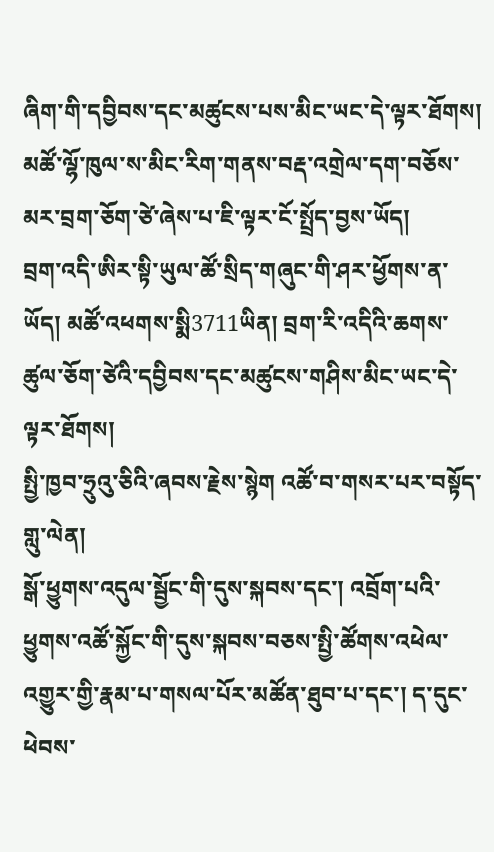ཞིག་གི་དབྱིབས་དང་མཚུངས་པས་མིང་ཡང་དེ་ལྟར་ཐོགས།
མཚོ་ལྷོ་ཁུལ་ས་མིང་རིག་གནས་བརྡ་འགྲེལ་དག་བཅོས་མར་བྲག་ཅོག་ཙེ་ཞེས་པ་ཇི་ལྟར་ངོ་སྤྲོད་བྱས་ཡོད།
བྲག་འདི་ཨིར་སྟི་ཡུལ་ཚོ་སྲིད་གཞུང་གི་ཤར་ཕྱོགས་ན་ཡོད། མཚོ་འཕགས་སྨི3711ཡིན། བྲག་རི་འདིའི་ཆགས་ཚུལ་ཅོག་ཙེའི་དབྱིབས་དང་མཚུངས་གཤིས་མིང་ཡང་དེ་ལྟར་ཐོགས།
སྤྱི་ཁྱབ་ཧྲུའུ་ཅིའི་ཞབས་རྗེས་སྙེག འཚོ་བ་གསར་པར་བསྟོད་གླུ་ལེན།
སྒོ་ཕྱུགས་འདུལ་སྦྱོང་གི་དུས་སྐབས་དང་། འབྲོག་པའི་ཕྱུགས་འཚོ་སྐྱོང་གི་དུས་སྐབས་བཅས་སྤྱི་ཚོགས་འཕེལ་འགྱུར་གྱི་རྣམ་པ་གསལ་པོར་མཚོན་ཐུབ་པ་དང་། ད་དུང་ཕེབས་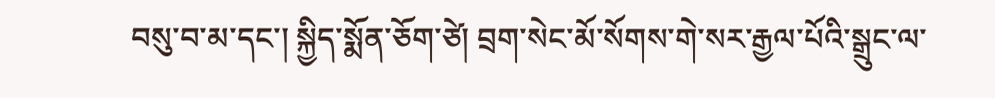བསུ་བ་མ་དང་། སྐྱིད་སྨོན་ཅོག་ཙེ། བྲག་སེང་མོ་སོགས་གེ་སར་རྒྱལ་པོའི་སྒྲུང་ལ་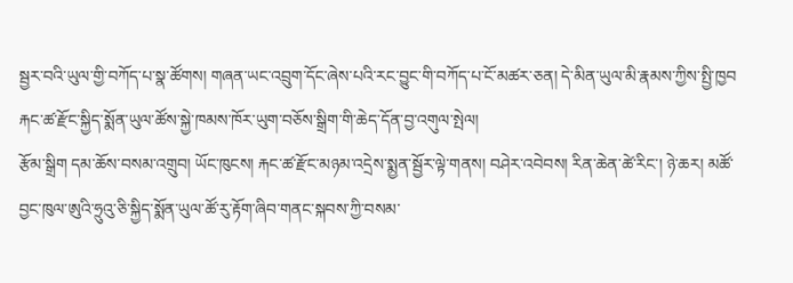སྦྱར་བའི་ཡུལ་གྱི་བཀོད་པ་སྣ་ཚོགས། གཞན་ཡང་འབྲུག་དོང་ཞེས་པའི་རང་བྱུང་གི་བཀོད་པ་ངོ་མཚར་ཅན། དེ་མིན་ཡུལ་མི་རྣམས་ཀྱིས་སྤྱི་ཁྱབ
རྐང་ཚ་རྫོང་སྐྱིད་སྨོན་ཡུལ་ཚོས་སྐྱེ་ཁམས་ཁོར་ཡུག་བཅོས་སྒྲིག་གི་ཆེད་དོན་བྱ་འགུལ་སྤེལ།
རྩོམ་སྒྲིག དམ་ཆོས་བསམ་འགྲུབ། ཡོང་ཁུངས། རྐང་ཚ་རྫོང་མཉམ་འདྲེས་སྨྱན་སྦྱོར་ལྟེ་གནས། བཤེར་འབེབས། རིན་ཆེན་ཚེ་རིང་། ཉེ་ཆར། མཚོ་བྱང་ཁུལ་ཨུའི་ཧྲུའུ་ཅི་སྐྱིད་སྨོན་ཡུལ་ཚོ་རུ་རྟོག་ཞིབ་གནང་སྐབས་ཀྱི་བསམ་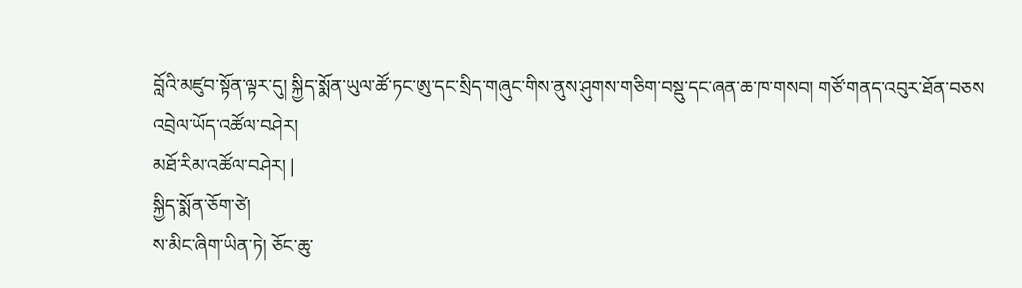བློའི་མཛུབ་སྟོན་ལྟར་དུ། སྐྱིད་སྨོན་ཡུལ་ཚོ་ཏང་ཨུ་དང་སྲིད་གཞུང་གིས་ནུས་ཤུགས་གཅིག་བསྡུ་དང་ཞན་ཆ་ཁ་གསབ། གཙོ་གནད་འབུར་ཐོན་བཅས
འབྲེལ་ཡོད་འཚོལ་བཤེར།
མཐོ་རིམ་འཚོལ་བཤེར། |
སྐྱིད་སྨོན་ཅོག་ཙེ།
ས་མིང་ཞིག་ཡིན་ཏེ། ཅོང་ཆུ་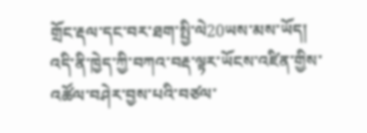གྲོང་རྡལ་དང་བར་ཐག་སྤྱི་ལེ20ཡས་མས་ཡོད།
འདི་ནི་ཁྱེད་ཀྱི་བཀའ་བརྡ་ལྟར་ཡོངས་འཛིན་གྱིས་འཚོལ་བཤེར་བྱས་པའི་བཙལ་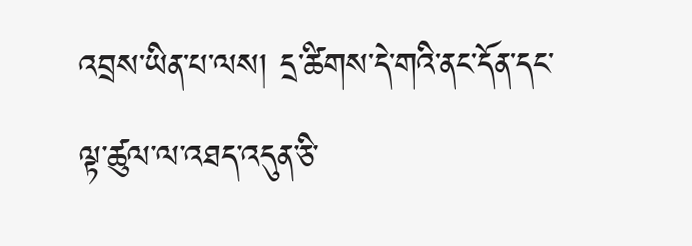འབྲས་ཡིན་པ་ལས། དྲ་ཚིགས་དེ་གའི་ནང་དོན་དང་ལྟ་ཚུལ་ལ་འཐད་འདུན་ཅི་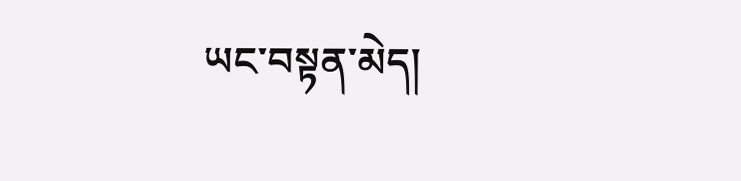ཡང་བསྟན་མེད།